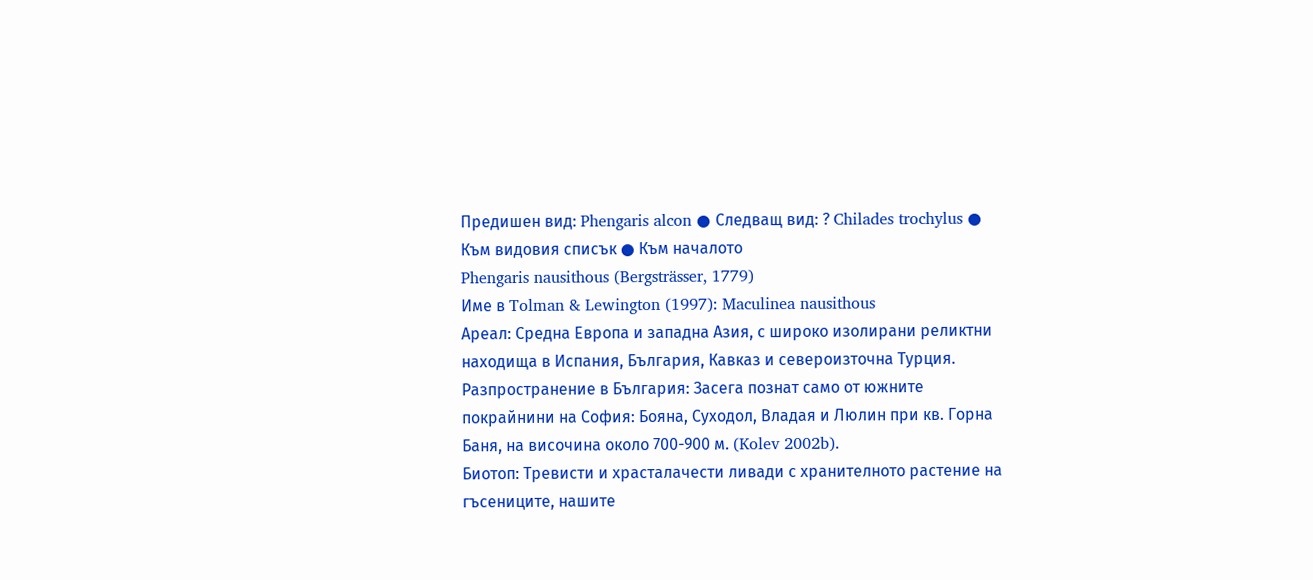Предишен вид: Phengaris alcon ● Следващ вид: ? Chilades trochylus ● Към видовия списък ● Към началото
Phengaris nausithous (Bergsträsser, 1779)
Име в Tolman & Lewington (1997): Maculinea nausithous
Ареал: Средна Европа и западна Азия, с широко изолирани реликтни находища в Испания, България, Кавказ и североизточна Турция.
Разпространение в България: Засега познат само от южните покрайнини на София: Бояна, Суходол, Владая и Люлин при кв. Горна Баня, на височина около 700-900 м. (Kolev 2002b).
Биотоп: Тревисти и храсталачести ливади с хранителното растение на гъсениците, нашите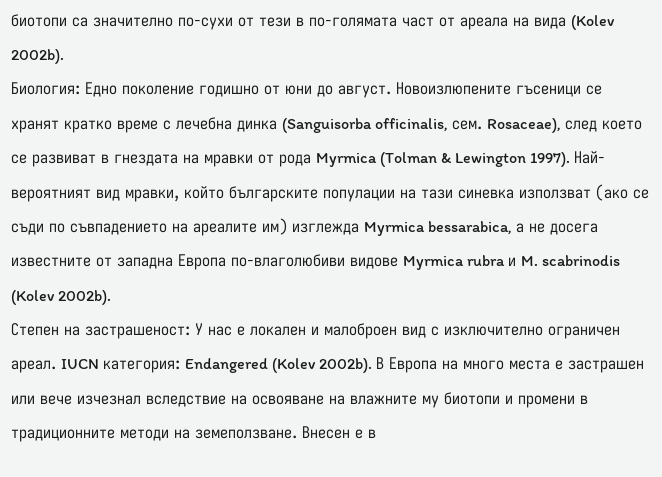биотопи са значително по-сухи от тези в по-голямата част от ареала на вида (Kolev 2002b).
Биология: Едно поколение годишно от юни до август. Новоизлюпените гъсеници се хранят кратко време с лечебна динка (Sanguisorba officinalis, сем. Rosaceae), след което се развиват в гнездата на мравки от рода Myrmica (Tolman & Lewington 1997). Най-вероятният вид мравки, който българските популации на тази синевка използват (ако се съди по съвпадението на ареалите им) изглежда Myrmica bessarabica, а не досега известните от западна Европа по-влаголюбиви видове Myrmica rubra и M. scabrinodis (Kolev 2002b).
Стeпен на застрашеност: У нас е локален и малоброен вид с изключително ограничен ареал. IUCN категория: Endangered (Kolev 2002b). В Европа на много места е застрашен или вече изчезнал вследствие на освояване на влажните му биотопи и промени в традиционните методи на земеползване. Внесен е в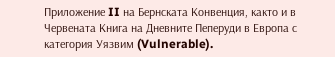Приложение II на Бернската Конвенция, както и в Червената Книга на Дневните Пеперуди в Европа с категория Уязвим (Vulnerable).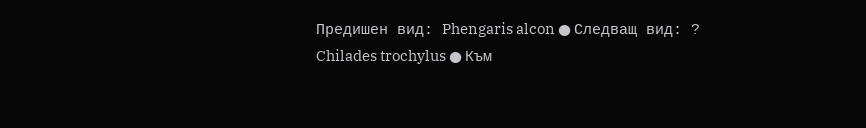Предишен вид: Phengaris alcon ● Следващ вид: ? Chilades trochylus ● Към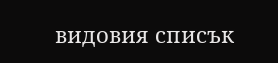видовия списък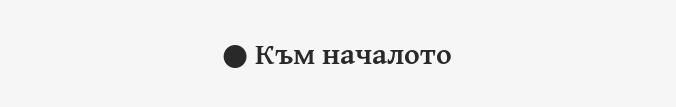● Към началото